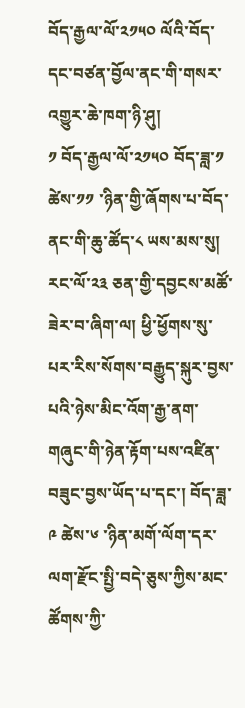བོད་རྒྱལ་ལོ་༢༡༥༠ ལོའི་བོད་དང་བཙན་བྱོལ་ནང་གི་གསར་འགྱུར་ཆེ་ཁག་ཉི་ཤུ།
༡ བོད་རྒྱལ་ལོ་༢༡༥༠ བོད་ཟླ་༡ ཚེས་༡༡ ་ཉིན་གྱི་ཞོགས་པ་བོད་ནང་གི་ཆུ་ཚོད་༨ ཡས་མས་སུ། རང་ལོ་༢༣ ཅན་གྱི་དབྱངས་མཚོ་ཟེར་བ་ཞིག་ལ། ཕྱི་ཕྱོགས་སུ་པར་རིས་སོགས་བརྒྱུད་སྐུར་བྱས་པའི་ཉེས་མིང་འོག་རྒྱ་ནག་གཞུང་གི་ཉེན་རྟོག་པས་འཛིན་བཟུང་བྱས་ཡོད་པ་དང་། བོད་ཟླ་༩ ཚེས་༦ ་ཉིན་མགོ་ལོག་དར་ལག་རྫོང་སྤྱི་བདེ་ཅུས་ཀྱིས་མང་ཚོགས་ཀྱི་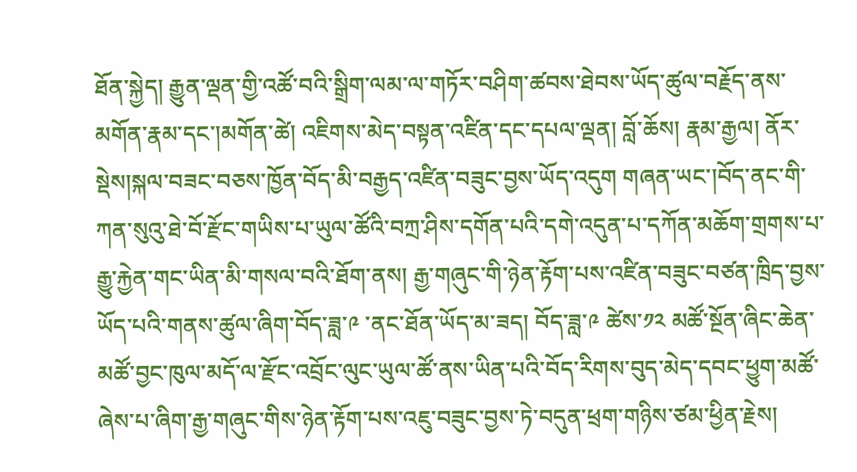ཐོན་སྐྱེད། རྒྱུན་ལྡན་གྱི་འཚོ་བའི་སྒྲིག་ལམ་ལ་གཏོར་བཤིག་ཚབས་ཐེབས་ཡོད་ཚུལ་བརྗོད་ནས་མགོན་རྣམ་དང་།མགོན་ཚེ། འཇིགས་མེད་བསྟན་འཛིན་དང་དཔལ་ལྡན། བློ་ཆོས། རྣམ་རྒྱལ། ནོར་སྡེས།སྐལ་བཟང་བཅས་ཁྱོན་བོད་མི་བརྒྱད་འཛིན་བཟུང་བྱས་ཡོད་འདུག གཞན་ཡང་།བོད་ནང་གི་ཀན་སུའུ་ཐེ་བོ་རྫོང་གཡིས་པ་ཡུལ་ཚོའི་བཀྲ་ཤིས་དགོན་པའི་དགེ་འདུན་པ་དཀོན་མཆོག་གྲགས་པ་རྒྱུ་རྐྱེན་གང་ཡིན་མི་གསལ་བའི་ཐོག་ནས། རྒྱ་གཞུང་གི་ཉེན་རྟོག་པས་འཛིན་བཟུང་བཙན་ཁྲིད་བྱས་ཡོད་པའི་གནས་ཚུལ་ཞིག་བོད་ཟླ་༩ ་ནང་ཐོན་ཡོད་མ་ཟད། བོད་ཟླ་༩ ཚེས་༡༢ མཚོ་སྔོན་ཞིང་ཆེན་མཚོ་བྱང་ཁུལ་མདོ་ལ་རྫོང་འབྲོང་ལུང་ཡུལ་ཚོ་ནས་ཡིན་པའི་བོད་རིགས་བུད་མེད་དབང་ཕྱུག་མཚོ་ཞེས་པ་ཞིག་རྒྱ་གཞུང་གིས་ཉེན་རྟོག་པས་འཇུ་བཟུང་བྱས་ཏེ་བདུན་ཕྲག་གཉིས་ཙམ་ཕྱིན་རྗེས།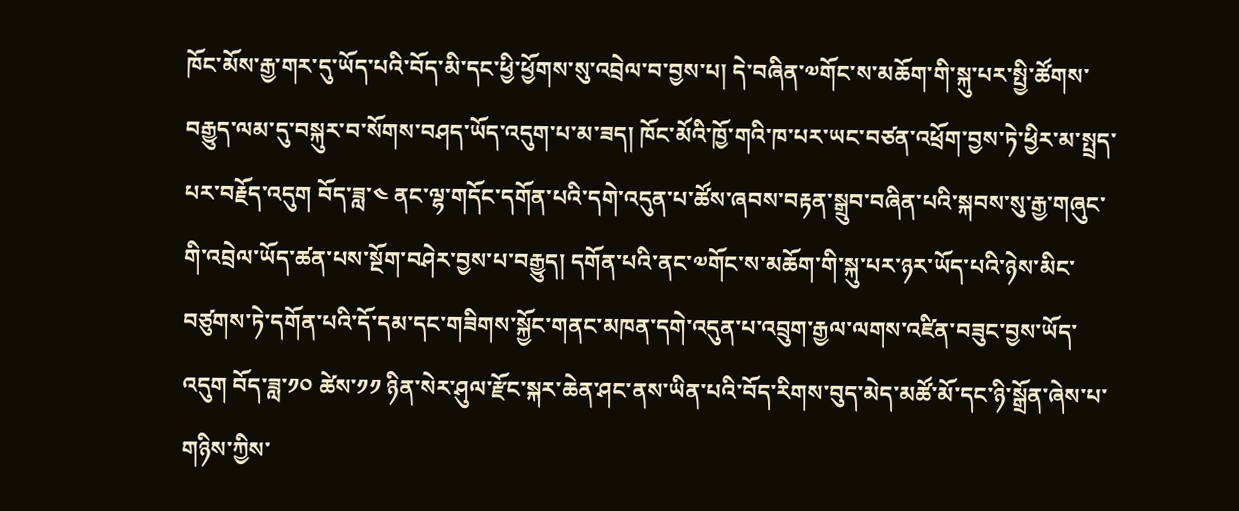ཁོང་མོས་རྒྱ་གར་དུ་ཡོད་པའི་བོད་མི་དང་ཕྱི་ཕྱོགས་སུ་འབྲེལ་བ་བྱས་པ། དེ་བཞིན་༧གོང་ས་མཆོག་གི་སྐུ་པར་སྤྱི་ཚོགས་བརྒྱུད་ལམ་དུ་བསྐུར་བ་སོགས་བཤད་ཡོད་འདུག་པ་མ་ཟད། ཁོང་མོའི་ཁྱོ་གའི་ཁ་པར་ཡང་བཙན་འཕྲོག་བྱས་ཏེ་ཕྱིར་མ་སྤྲད་པར་བརྗོད་འདུག བོད་ཟླ་༤ ནང་ལྷ་གདོང་དགོན་པའི་དགེ་འདུན་པ་ཚོས་ཞབས་བརྟན་སྒྲུབ་བཞིན་པའི་སྐབས་སུ་རྒྱ་གཞུང་གི་འབྲེལ་ཡོད་ཚན་པས་སྔོག་བཤེར་བྱས་པ་བརྒྱུད། དགོན་པའི་ནང་༧གོང་ས་མཆོག་གི་སྐུ་པར་ཉར་ཡོད་པའི་ཉེས་མིང་བཙུགས་ཏེ་དགོན་པའི་དོ་དམ་དང་གཟིགས་སྐྱོང་གནང་མཁན་དགེ་འདུན་པ་འབྲུག་རྒྱལ་ལགས་འཛིན་བཟུང་བྱས་ཡོད་འདུག བོད་ཟླ་༡༠ ཚེས་༡༡ ཉིན་སེར་ཤུལ་རྫོང་སྐར་ཆེན་ཤང་ནས་ཡིན་པའི་བོད་རིགས་བུད་མེད་མཚོ་མོ་དང་ཉི་སྒྲོན་ཞེས་པ་གཉིས་ཀྱིས་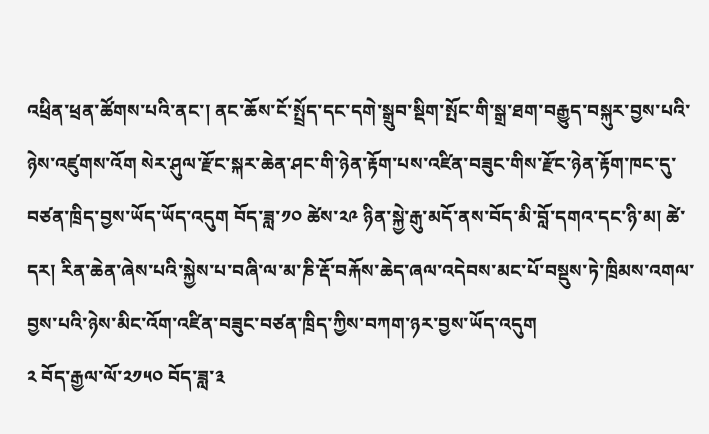འཕྲིན་ཕྲན་ཚོགས་པའི་ནང་། ནང་ཆོས་ངོ་སྤྲོད་དང་དགེ་སྒྲུབ་སྡིག་སྤོང་གི་སྒྲ་ཐག་བརྒྱུད་བསྐུར་བྱས་པའི་ཉེས་འཛུགས་འོག སེར་ཤུལ་རྫོང་སྐར་ཆེན་ཤང་གི་ཉེན་རྟོག་པས་འཛིན་བཟུང་གིས་རྫོང་ཉེན་རྟོག་ཁང་དུ་བཙན་ཁྲིད་བྱས་ཡོད་ཡོད་འདུག བོད་ཟླ་༡༠ ཚེས་༢༩ ཉིན་སྐྱེ་རྒུ་མདོ་ནས་བོད་མི་བློ་དགའ་དང་ཉི་མ། ཚེ་དར། རིན་ཆེན་ཞེས་པའི་སྐྱེས་པ་བཞི་ལ་མ་ཎི་རྡོ་བརྐོས་ཆེད་ཞལ་འདེབས་མང་པོ་བསྡུས་ཏེ་ཁྲིམས་འགལ་བྱས་པའི་ཉེས་མིང་འོག་འཛིན་བཟུང་བཙན་ཁྲིད་ཀྱིས་བཀག་ཉར་བྱས་ཡོད་འདུག
༢ བོད་རྒྱལ་ལོ་༢༡༥༠ བོད་ཟླ་༣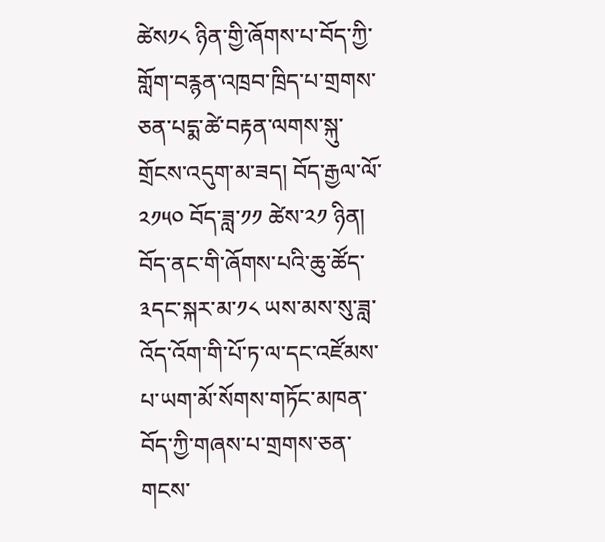ཚེས༡༨ ཉིན་གྱི་ཞོགས་པ་བོད་ཀྱི་གློག་བརྙན་འཁྲབ་ཁྲིད་པ་གྲགས་ཅན་པདྨ་ཚེ་བརྟན་ལགས་སྐུ་གྲོངས་འདུག་མ་ཟད། བོད་རྒྱལ་ལོ་༢༡༥༠ བོད་ཟླ་༡༡ ཚེས་༢༡ ཉིན། བོད་ནང་གི་ཞོགས་པའི་ཆུ་ཚོད་༣དང་སྐར་མ་༡༨ ཡས་མས་སུ་ཟླ་འོད་འོག་གི་པོ་ཏ་ལ་དང་འཛོམས་པ་ཡག་མོ་སོགས་གཏོང་མཁན་བོད་ཀྱི་གཞས་པ་གྲགས་ཅན་གངས་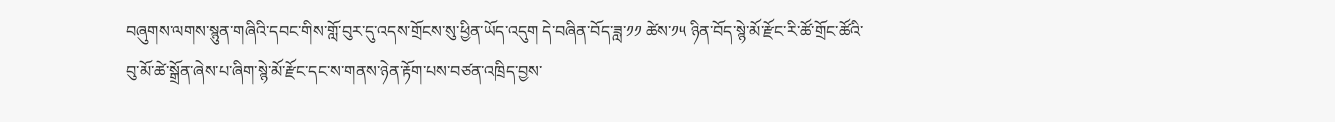བཞུགས་ལགས་སྙུན་གཞིའི་དབང་གིས་གློ་བུར་དུ་འདས་གྲོངས་སུ་ཕྱིན་ཡོད་འདུག དེ་བཞིན་བོད་ཟླ་༡༡ ཚེས་༡༥ ཉིན་བོད་སྙེ་མོ་རྫོང་རི་ཚོ་གྲོང་ཚོའི་བུ་མོ་ཚེ་སྒྲོན་ཞེས་པ་ཞིག་སྙེ་མོ་རྫོང་དང་ས་གནས་ཉེན་རྟོག་པས་བཙན་འཁྲིད་བྱས་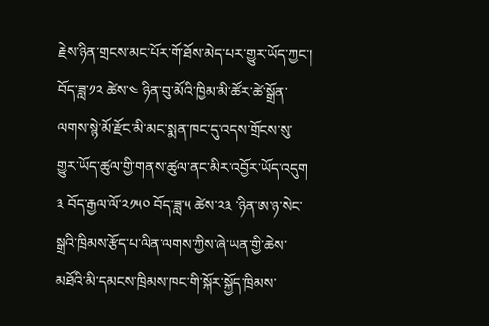རྗེས་ཉིན་གྲངས་མང་པོར་གོ་ཐོས་མེད་པར་གྱུར་ཡོད་ཀྱང་། བོད་ཟླ་༡༢ ཚེས་༤ ཉིན་བུ་མོའི་ཁྱིམ་མི་ཚོར་ཚེ་སྒྲོན་ལགས་སྙེ་མོ་རྫོང་མི་མང་སྨན་ཁང་དུ་འདས་གྲོངས་སུ་གྱུར་ཡོད་ཚུལ་གྱི་གནས་ཚུལ་ནང་མིར་འབྱོར་ཡོད་འདུག
༣ བོད་རྒྱལ་ལོ་༢༡༥༠ བོད་ཟླ་༥ ཚེས་༢༣ ་ཉིན་ཨ་ཉ་སེང་སྒྲའི་ཁྲིམས་རྩོད་པ་ལིན་ལགས་ཀྱིས་ཞེ་ཡན་གྱི་ཆེས་མཐོའི་མི་དམངས་ཁྲིམས་ཁང་གི་སྐོར་སྐྱོད་ཁྲིམས་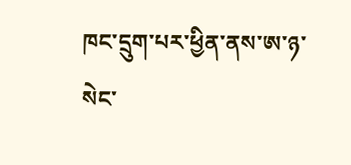ཁང་དྲུག་པར་ཕྱིན་ནས་ཨ་ཉ་སེང་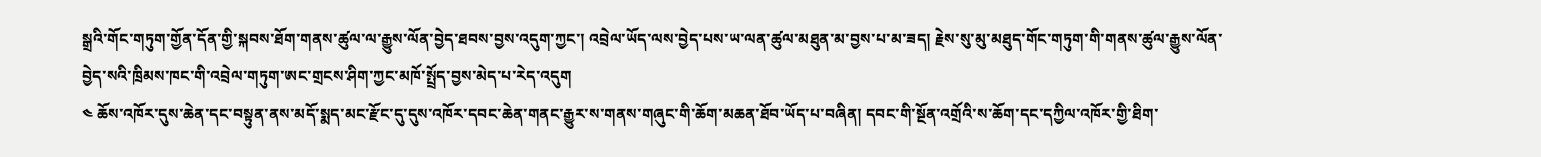སྒྲའི་གོང་གཏུག་གྱོན་དོན་གྱི་སྐབས་ཐོག་གནས་ཚུལ་ལ་རྒྱུས་ལོན་བྱེད་ཐབས་བྱས་འདུག་ཀྱང་། འབྲེལ་ཡོད་ལས་བྱེད་པས་ཡ་ལན་ཚུལ་མཐུན་མ་བྱས་པ་མ་ཟད། རྗེས་སུ་མུ་མཐུད་གོང་གཏུག་གི་གནས་ཚུལ་རྒྱུས་ལོན་བྱེད་སའི་ཁྲིམས་ཁང་གི་འབྲེལ་གཏུག་ཨང་གྲངས་ཤིག་ཀྱང་མཁོ་སྤྲོད་བྱས་མེད་པ་རེད་འདུག
༤ ཆོས་འཁོར་དུས་ཆེན་དང་བསྟུན་ནས་མདོ་སྨད་མང་རྫོང་དུ་དུས་འཁོར་དབང་ཆེན་གནང་རྒྱུར་ས་གནས་གཞུང་གི་ཆོག་མཆན་ཐོབ་ཡོད་པ་བཞིན། དབང་གི་སྔོན་འགྲོའི་ས་ཆོག་དང་དཀྱིལ་འཁོར་གྱི་ཐིག་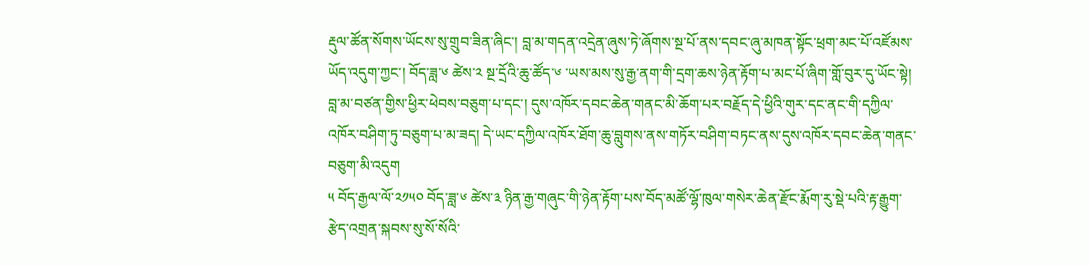རྡུལ་ཚོན་སོགས་ཡོངས་སུ་གྲུབ་ཟིན་ཞིང་། བླ་མ་གདན་འདྲེན་ཞུས་ཏེ་ཞོགས་སྔ་པོ་ནས་དབང་ཞུ་མཁན་སྟོང་ཕྲག་མང་པོ་འཛོམས་ཡོད་འདུག་ཀྱང་། བོད་ཟླ་༦ ཚེས་༢ སྔ་དྲོའི་ཆུ་ཚོད་༦ ་ཡས་མས་སུ་རྒྱ་ནག་གི་དྲག་ཆས་ཉེན་རྟོག་པ་མང་པོ་ཞིག་གློ་བུར་དུ་ཡོང་སྟེ། བླ་མ་བཙན་གྱིས་ཕྱིར་ཕེབས་བཅུག་པ་དང་། དུས་འཁོར་དབང་ཆེན་གནང་མི་ཆོག་པར་བརྗོད་དེ་ཕྱིའི་གུར་དང་ནང་གི་དཀྱིལ་འཁོར་བཤིག་ཏུ་བཅུག་པ་མ་ཟད། དེ་ཡང་དཀྱིལ་འཁོར་ཐོག་ཆུ་བླུགས་ནས་གཏོར་བཤིག་བཏང་ནས་དུས་འཁོར་དབང་ཆེན་གནང་བཅུག་མི་འདུག
༥ བོད་རྒྱལ་ལོ་༢༡༥༠ བོད་ཟླ་༦ ཚེས་༣ ཉིན་རྒྱ་གཞུང་གི་ཉེན་རྟོག་པས་བོད་མཚོ་ལྷོ་ཁུལ་གསེར་ཆེན་རྫོང་རྨོག་རུ་སྡེ་པའི་རྟ་རྒྱུག་རྩེད་འགྲན་སྐབས་སུ་སོ་སོའི་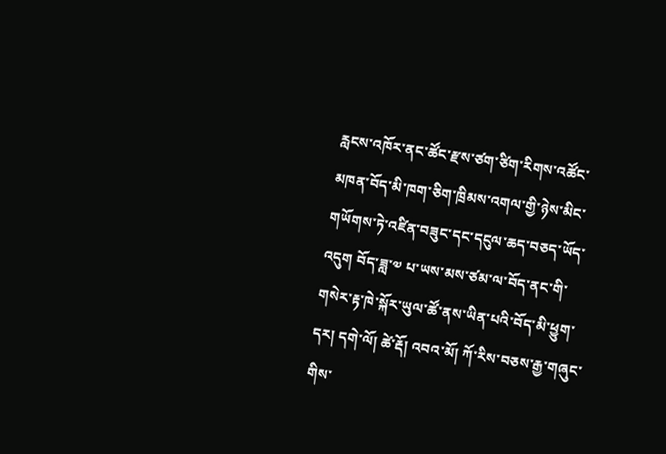རླངས་འཁོར་ནང་ཚོང་རྫས་ཙག་ཙིག་རིགས་འཚོང་མཁན་བོད་མི་ཁག་ཅིག་ཁྲིམས་འགལ་གྱི་ཉེས་མིང་གཡོགས་ཏེ་འཛིན་བཟུང་དང་དངུལ་ཆད་བཅད་ཡོད་འདུག བོད་ཟླ་༧ པ་ཡས་མས་ཙམ་ལ་བོད་ནང་གི་གསེར་རྟ་ཁེ་སྐོར་ཡུལ་ཚོ་ནས་ཡིན་པའི་བོད་མི་ཕྱུག་དར། དགེ་ལོ། ཚེ་རྡོ། འབའ་མོ། ཀོ་རིས་བཅས་རྒྱ་གཞུང་གིས་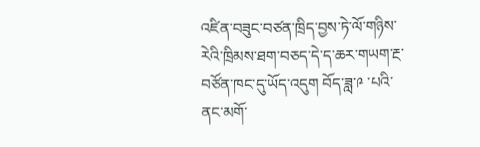འཛིན་བཟུང་བཙན་ཁྲིད་བྱས་ཏེ་ལོ་གཉིས་རེའི་ཁྲིམས་ཐག་བཅད་དེ་ད་ཆར་གཡག་རྔ་བཙོན་ཁང་དུ་ཡོད་འདུག བོད་ཟླ་༩ ་པའི་ནང་མགོ་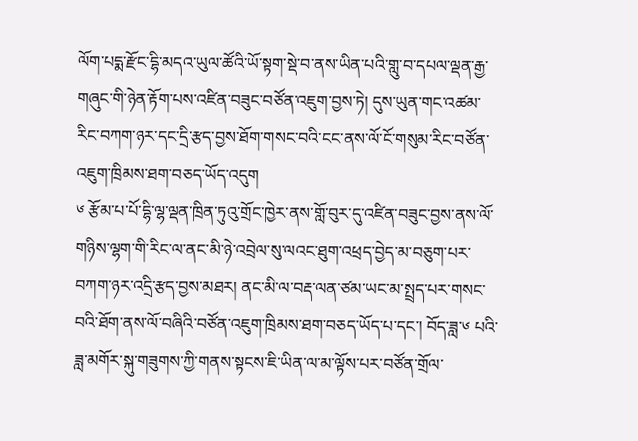ལོག་པདྨ་རྫོང་དྷི་མདའ་ཡུལ་ཚོའི་ཡོ་སྟག་སྡེ་བ་ནས་ཡིན་པའི་གླུ་བ་དཔལ་ལྡན་རྒྱ་གཞུང་གི་ཉེན་རྟོག་པས་འཛིན་བཟུང་བཙོན་འཇུག་བྱས་ཏེ། དུས་ཡུན་གང་འཚམ་རིང་བཀག་ཉར་དང་དྲི་རྩད་བྱས་ཐོག་གསང་བའི་ངང་ནས་ལོ་ངོ་གསུམ་རིང་བཙོན་འཇུག་ཁྲིམས་ཐག་བཅད་ཡོད་འདུག
༦ རྩོམ་པ་པོ་དྷི་ལྷ་ལྡན་ཁྲིན་ཏུའུ་གྲོང་ཁྱེར་ནས་གློ་བུར་དུ་འཛིན་བཟུང་བྱས་ནས་ལོ་གཉིས་ལྷག་གི་རིང་ལ་ནང་མི་ཉེ་འབྲེལ་སུ་ལའང་ཐུག་འཕྲད་བྱེད་མ་བཅུག་པར་བཀག་ཉར་འདྲི་རྩད་བྱས་མཐར། ནང་མི་ལ་བརྡ་ལན་ཙམ་ཡང་མ་སྤྲད་པར་གསང་བའི་ཐོག་ནས་ལོ་བཞིའི་བཙོན་འཇུག་ཁྲིམས་ཐག་བཅད་ཡོད་པ་དང་། བོད་ཟླ་༦ པའི་ཟླ་མགོར་སྐུ་གཟུགས་ཀྱི་གནས་སྟངས་ཇི་ཡིན་ལ་མ་ལྟོས་པར་བཙོན་གྲོལ་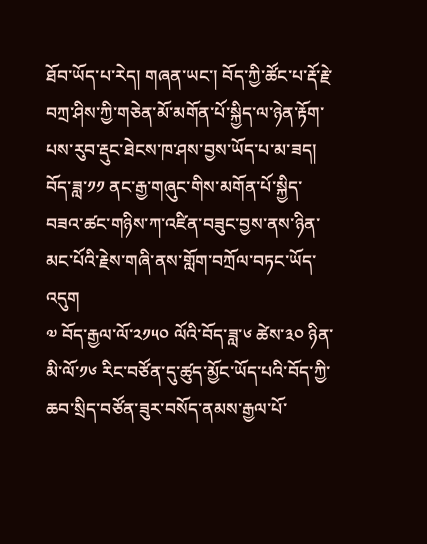ཐོབ་ཡོད་པ་རེད། གཞན་ཡང་། བོད་ཀྱི་ཚོང་པ་རྡོ་རྗེ་བཀྲ་ཤིས་ཀྱི་གཅེན་མོ་མགོན་པོ་སྐྱིད་ལ་ཉེན་རྟོག་པས་རུབ་རྡུང་ཐེངས་ཁ་ཤས་བྱས་ཡོད་པ་མ་ཟད། བོད་ཟླ་༡༡ ནང་རྒྱ་གཞུང་གིས་མགོན་པོ་སྐྱིད་བཟའ་ཚང་གཉིས་ཀ་འཛིན་བཟུང་བྱས་ནས་ཉིན་མང་པོའི་རྗེས་གཞི་ནས་གློག་བཀྲོལ་བཏང་ཡོད་འདུག
༧ བོད་རྒྱལ་ལོ་༢༡༥༠ ལོའི་བོད་ཟླ་༦ ཚེས་༣༠ ཉིན་མི་ལོ་༡༦ རིང་བཙོན་དུ་ཚུད་མྱོང་ཡོད་པའི་བོད་ཀྱི་ཆབ་སྲིད་བཙོན་ཟུར་བསོད་ནམས་རྒྱལ་པོ་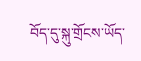བོད་དུ་སྐུ་གྲོངས་ཡོད་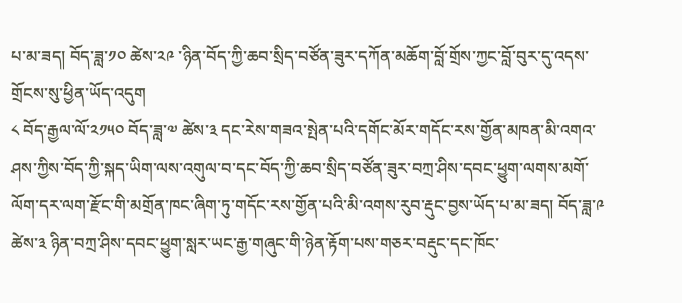པ་མ་ཟད། བོད་ཟླ་༡༠ ཚེས་༢༩ ་ཉིན་བོད་ཀྱི་ཆབ་སྲིད་བཙོན་ཟུར་དཀོན་མཆོག་བློ་གྲོས་ཀྱང་བློ་བུར་དུ་འདས་གྲོངས་སུ་ཕྱིན་ཡོད་འདུག
༨ བོད་རྒྱལ་ལོ་༢༡༥༠ བོད་ཟླ་༧ ཚེས་༣ དང་རེས་གཟའ་སྤེན་པའི་དགོང་མོར་གདོང་རས་གྱོན་མཁན་མི་འགའ་ཤས་ཀྱིས་བོད་ཀྱི་སྐད་ཡིག་ལས་འགུལ་བ་དང་བོད་ཀྱི་ཆབ་སྲིད་བཙོན་ཟུར་བཀྲ་ཤིས་དབང་ཕྱུག་ལགས་མགོ་ལོག་དར་ལག་རྫོང་གི་མགྲོན་ཁང་ཞིག་ཏུ་གདོང་རས་གྱོན་པའི་མི་འགས་རུབ་རྡུང་བྱས་ཡོད་པ་མ་ཟད། བོད་ཟླ་༩ ཚེས་༣ ཉིན་བཀྲ་ཤིས་དབང་ཕྱུག་སླར་ཡང་རྒྱ་གཞུང་གི་ཉེན་རྟོག་པས་གཅར་བརྡུང་དང་ཁོང་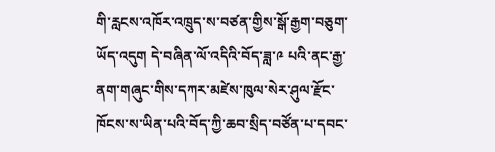གི་རླངས་འཁོར་འཁྲུད་ས་བཙན་གྱིས་སྒོ་རྒྱག་བཅུག་ཡོད་འདུག དེ་བཞིན་ལོ་འདིའི་བོད་ཟླ་༩ པའི་ནང་རྒྱ་ནག་གཞུང་གིས་དཀར་མཛེས་ཁུལ་སེར་ཤུལ་རྫོང་ཁོངས་ས་ཡིན་པའི་བོད་ཀྱི་ཆབ་སྲིད་བཙོན་པ་དབང་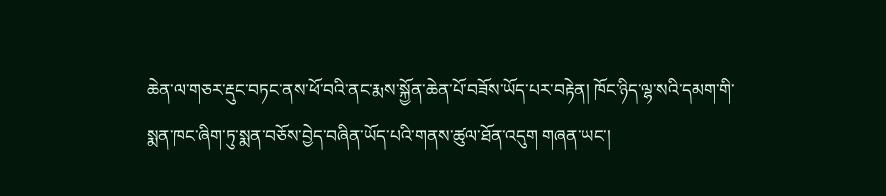ཆེན་ལ་གཅར་རྡུང་བཏང་ནས་ཕོ་བའི་ནང་རྨས་སྐྱོན་ཆེན་པོ་བཟོས་ཡོད་པར་བརྟེན། ཁོང་ཉིད་ལྷ་སའི་དམག་གི་སྨན་ཁང་ཞིག་ཏུ་སྨན་བཅོས་བྱེད་བཞིན་ཡོད་པའི་གནས་ཚུལ་ཐོན་འདུག གཞན་ཡང་།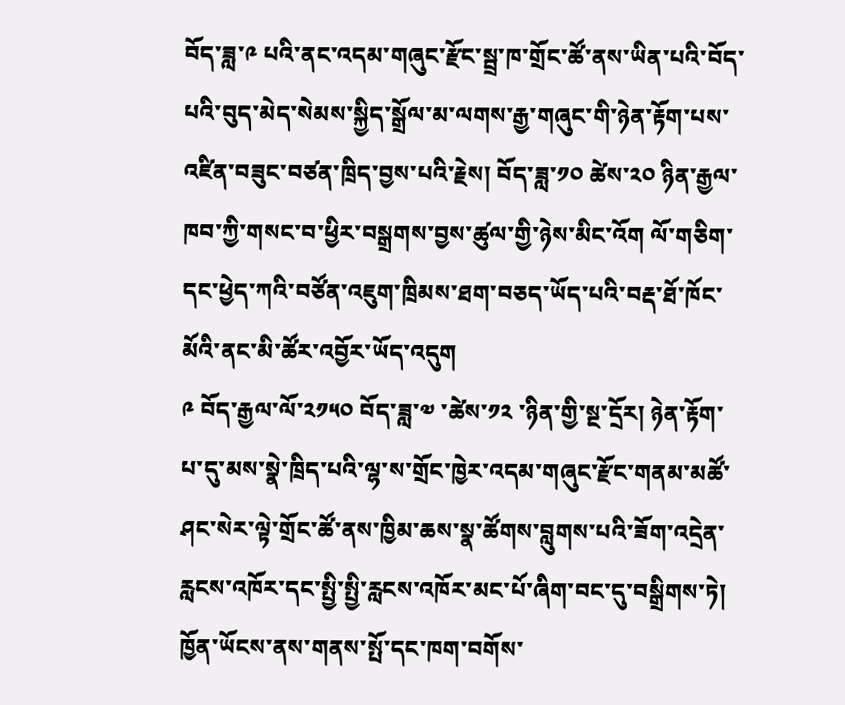བོད་ཟླ་༩ པའི་ནང་འདམ་གཞུང་རྫོང་སྦྲ་ཁ་གྲོང་ཚོ་ནས་ཡིན་པའི་བོད་པའི་བུད་མེད་སེམས་སྐྱིད་སྒྲོལ་མ་ལགས་རྒྱ་གཞུང་གི་ཉེན་རྟོག་པས་འཛིན་བཟུང་བཙན་ཁྲིད་བྱས་པའི་རྗེས། བོད་ཟླ་༡༠ ཚེས་༢༠ ཉིན་རྒྱལ་ཁབ་ཀྱི་གསང་བ་ཕྱིར་བསྒྲགས་བྱས་ཚུལ་གྱི་ཉེས་མིང་འོག ལོ་གཅིག་དང་ཕྱེད་ཀའི་བཙོན་འཇུག་ཁྲིམས་ཐག་བཅད་ཡོད་པའི་བརྡ་ཐོ་ཁོང་མོའི་ནང་མི་ཚོར་འབྱོར་ཡོད་འདུག
༩ བོད་རྒྱལ་ལོ་༢༡༥༠ བོད་ཟླ་༧ ་ཚེས་༡༢ ་ཉིན་གྱི་སྔ་དྲོར། ཉེན་རྟོག་པ་དུ་མས་སྣེ་ཁྲིད་པའི་ལྷ་ས་གྲོང་ཁྱེར་འདམ་གཞུང་རྫོང་གནམ་མཚོ་ཤང་སེར་ལྟེ་གྲོང་ཚོ་ནས་ཁྱིམ་ཆས་སྣ་ཚོགས་བླུགས་པའི་ཟོག་འདྲེན་རླངས་འཁོར་དང་སྤྱི་སྤྱི་རླངས་འཁོར་མང་པོ་ཞིག་བང་དུ་བསྒྲིགས་ཏེ། ཁྱོན་ཡོངས་ནས་གནས་སྤོ་དང་ཁག་བགོས་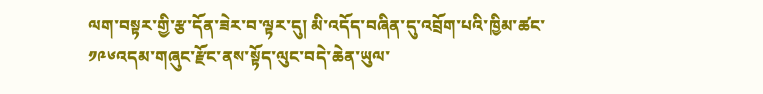ལག་བསྟར་གྱི་རྩ་དོན་ཟེར་བ་ལྟར་དུ། མི་འདོད་བཞིན་དུ་འབྲོག་པའི་ཁྱིམ་ཚང་༡༩༦འདམ་གཞུང་རྫོང་ནས་སྟོད་ལུང་བདེ་ཆེན་ཡུལ་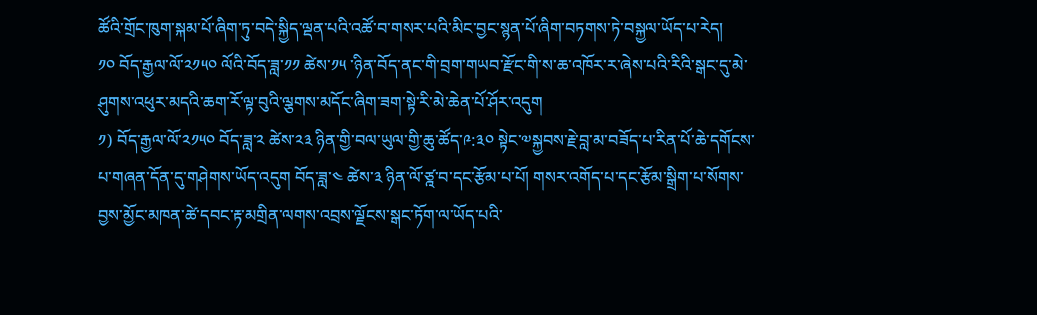ཚོའི་གྲོང་ཁུག་སྐམ་པོ་ཞིག་ཏུ་བདེ་སྐྱིད་ལྡན་པའི་འཚོ་བ་གསར་པའི་མིང་བྱང་སྙན་པོ་ཞིག་བཏགས་ཏེ་བསྐྱལ་ཡོད་པ་རེད།
༡༠ བོད་རྒྱལ་ལོ་༢༡༥༠ ལོའི་བོད་ཟླ་༡༡ ཚེས་༡༥ ་ཉིན་བོད་ནང་གི་བྲག་གཡབ་རྫོང་གི་ས་ཆ་འཁོར་ར་ཞེས་པའི་རིའི་སྒང་དུ་མེ་ཤུགས་འཕུར་མདའི་ཆག་རོ་ལྟ་བུའི་ལྕགས་མདོང་ཞིག་ཟག་སྟེ་རི་མེ་ཆེན་པོ་ཤོར་འདུག
༡) བོད་རྒྱལ་ལོ་༢༡༥༠ བོད་ཟླ་༢ ཚེས་༢༣ ཉིན་གྱི་བལ་ཡུལ་གྱི་ཆུ་ཚོད་༩:༣༠ སྟེང་༧སྐྱབས་རྗེ་བླ་མ་བཟོད་པ་རིན་པོ་ཆེ་དགོངས་པ་གཞན་དོན་དུ་གཤེགས་ཡོད་འདུག བོད་ཟླ་༤ ཚེས་༣ ཉིན་ལོ་ཙྰ་བ་དང་རྩོམ་པ་པོ། གསར་འགོད་པ་དང་རྩོམ་སྒྲིག་པ་སོགས་བྱས་མྱོང་མཁན་ཚེ་དབང་རྟ་མགྲིན་ལགས་འབྲས་ལྗོངས་སྒང་ཏོག་ལ་ཡོད་པའི་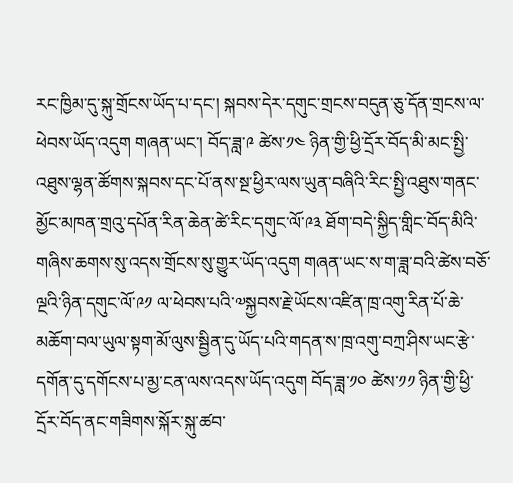རང་ཁྱིམ་དུ་སྐུ་གྲོངས་ཡོད་པ་དང་། སྐབས་དེར་དགུང་གྲངས་བདུན་ཅུ་དོན་གྲངས་ལ་ཕེབས་ཡོད་འདུག གཞན་ཡང་། བོད་ཟླ་༩ ཚེས་༡༤ ཉིན་གྱི་ཕྱི་དྲོར་བོད་མི་མང་སྤྱི་འཐུས་ལྷན་ཚོགས་སྐབས་དང་པོ་ནས་སྔ་ཕྱིར་ལས་ཡུན་བཞིའི་རིང་སྤྱི་འཐུས་གནང་མྱོང་མཁན་གྲའུ་དཔོན་རིན་ཆེན་ཚེ་རིང་དགུང་ལོ་༩༣ ཐོག་བདེ་སྐྱིད་གླིང་བོད་མིའི་གཞིས་ཆགས་སུ་འདས་གྲོངས་སུ་གྱུར་ཡོད་འདུག གཞན་ཡང་ས་ག་ཟླ་བའི་ཚེས་བཅོ་ལྔའི་ཉིན་དགུང་ལོ་༩༡ ལ་ཕེབས་པའི་༧སྐྱབས་རྗེ་ཡོངས་འཛིན་ཁྲ་འགུ་རིན་པོ་ཆེ་མཆོག་བལ་ཡུལ་སྟག་མོ་ལུས་སྦྱིན་དུ་ཡོད་པའི་གདན་ས་ཁྲ་འགུ་བཀྲ་ཤིས་ཡང་རྩེ་དགོན་དུ་དགོངས་པ་མྱ་ངན་ལས་འདས་ཡོད་འདུག བོད་ཟླ་༡༠ ཚེས་༡༡ ཉིན་གྱི་ཕྱི་དྲོར་བོད་ནང་གཟིགས་སྐོར་སྐུ་ཚབ་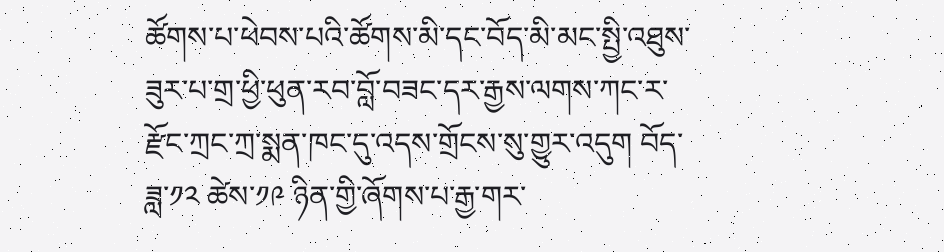ཚོགས་པ་ཕེབས་པའི་ཚོགས་མི་དང་བོད་མི་མང་སྤྱི་འཐུས་ཟུར་པ་གྲ་ཕྱི་ཕུན་རབ་བློ་བཟང་དར་རྒྱས་ལགས་ཀང་ར་རྫོང་ཀྲང་ཀྲ་སྨན་ཁང་དུ་འདས་གྲོངས་སུ་གྱུར་འདུག བོད་ཟླ་༡༢ ཚེས་༡༩ ཉིན་གྱི་ཞོགས་པ་རྒྱ་གར་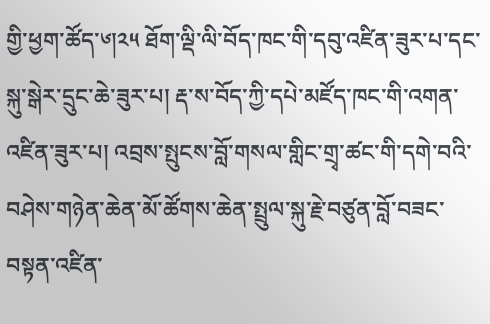གྱི་ཕྱག་ཚོད་༦།༢༥ ཐོག་ལྡི་ལི་བོད་ཁང་གི་དབུ་འཛིན་ཟུར་པ་དང་སྐུ་སྒེར་དྲུང་ཆེ་ཟུར་པ། རྡ་ས་བོད་ཀྱི་དཔེ་མཛོད་ཁང་གི་འགན་འཛིན་ཟུར་པ། འབྲས་སྤུངས་བློ་གསལ་གླིང་གྲྭ་ཚང་གི་དགེ་བའི་བཤེས་གཉེན་ཆེན་མོ་ཚོགས་ཆེན་སྤྲུལ་སྐུ་རྗེ་བཙུན་བློ་བཟང་བསྟན་འཛིན་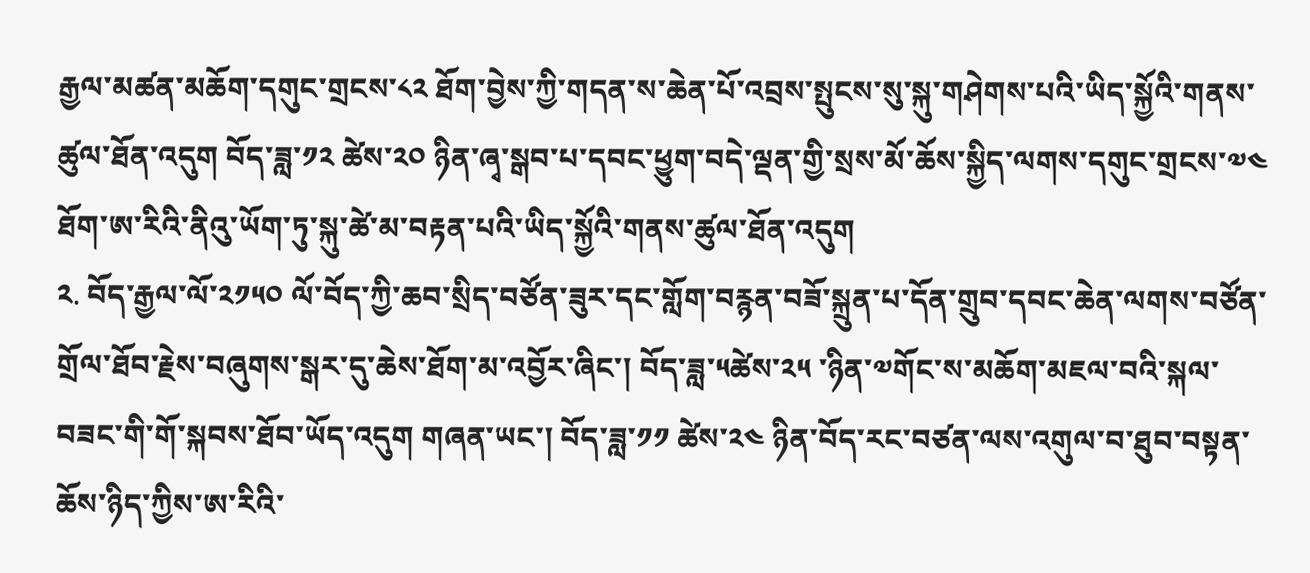རྒྱལ་མཚན་མཆོག་དགུང་གྲངས་༨༢ ཐོག་བྱེས་ཀྱི་གདན་ས་ཆེན་པོ་འབྲས་སྤུངས་སུ་སྐུ་གཤེགས་པའི་ཡིད་སྐྱོའི་གནས་ཚུལ་ཐོན་འདུག བོད་ཟླ་༡༢ ཚེས་༢༠ ཉིན་ཞྭ་སྒབ་པ་དབང་ཕྱུག་བདེ་ལྡན་གྱི་སྲས་མོ་ཆོས་སྐྱིད་ལགས་དགུང་གྲངས་༧༤ ཐོག་ཨ་རིའི་ནིའུ་ཡོག་ཏུ་སྐུ་ཚེ་མ་བརྟན་པའི་ཡིད་སྐྱོའི་གནས་ཚུལ་ཐོན་འདུག
༢. བོད་རྒྱལ་ལོ་༢༡༥༠ ལོ་བོད་ཀྱི་ཆབ་སྲིད་བཙོན་ཟུར་དང་གློག་བརྙན་བཟོ་སྐྲུན་པ་དོན་གྲུབ་དབང་ཆེན་ལགས་བཙོན་གྲོལ་ཐོབ་རྗེས་བཞུགས་སྒར་དུ་ཆེས་ཐོག་མ་འབྱོར་ཞིང་། བོད་ཟླ་༥ཚེས་༢༥ ་ཉིན་༧གོང་ས་མཆོག་མཇལ་བའི་སྐལ་བཟང་གི་གོ་སྐབས་ཐོབ་ཡོད་འདུག གཞན་ཡང་། བོད་ཟླ་༡༡ ཚེས་༢༤ ཉིན་བོད་རང་བཙན་ལས་འགུལ་བ་ཐུབ་བསྟན་ཆོས་ཉིད་ཀྱིས་ཨ་རིའི་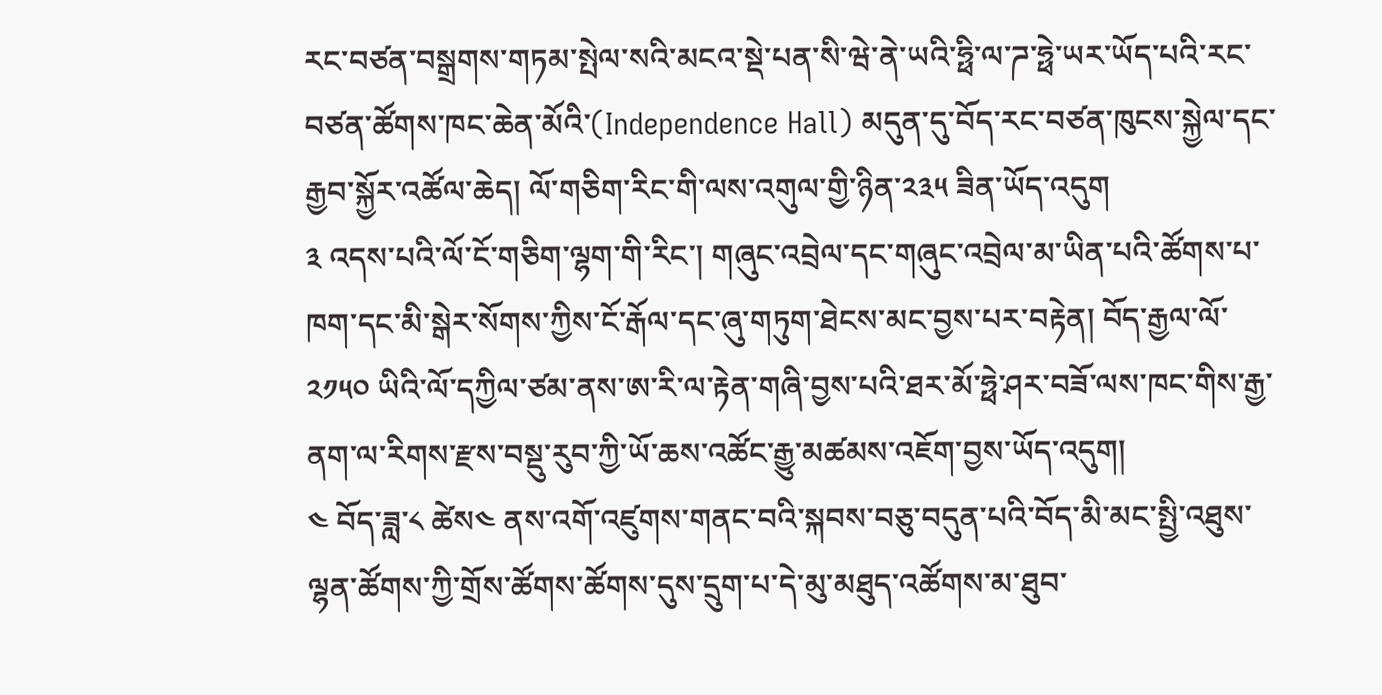རང་བཙན་བསྒྲགས་གཏམ་སྤེལ་སའི་མངའ་སྡེ་པན་སི་ཝེ་ནེ་ཡའི་ཧྥི་ལ་ཌ་ཧྥེ་ཡར་ཡོད་པའི་རང་བཙན་ཚོགས་ཁང་ཆེན་མོའི་(Independence Hall) མདུན་དུ་བོད་རང་བཙན་ཁུངས་སྐྱེལ་དང་རྒྱབ་སྐྱོར་འཚོལ་ཆེད། ལོ་གཅིག་རིང་གི་ལས་འགུལ་གྱི་ཉིན་༢༣༥ ཟིན་ཡོད་འདུག
༣ འདས་པའི་ལོ་ངོ་གཅིག་ལྷག་གི་རིང་། གཞུང་འབྲེལ་དང་གཞུང་འབྲེལ་མ་ཡིན་པའི་ཚོགས་པ་ཁག་དང་མི་སྒེར་སོགས་ཀྱིས་ངོ་རྒོལ་དང་ཞུ་གཏུག་ཐེངས་མང་བྱས་པར་བརྟེན། བོད་རྒྱལ་ལོ་༢༡༥༠ ཡིའི་ལོ་དཀྱིལ་ཙམ་ནས་ཨ་རི་ལ་རྟེན་གཞི་བྱས་པའི་ཐར་མོ་ཧྥེ་ཤར་བཟོ་ལས་ཁང་གིས་རྒྱ་ནག་ལ་རིགས་རྫས་བསྡུ་རུབ་ཀྱི་ཡོ་ཆས་འཚོང་རྒྱུ་མཚམས་འཇོག་བྱས་ཡོད་འདུག།
༤ བོད་ཟླ་༨ ཚེས༤ ནས་འགོ་འཛུགས་གནང་བའི་སྐབས་བཅུ་བདུན་པའི་བོད་མི་མང་སྤྱི་འཐུས་ལྷན་ཚོགས་ཀྱི་གྲོས་ཚོགས་ཚོགས་དུས་དྲུག་པ་དེ་མུ་མཐུད་འཚོགས་མ་ཐུབ་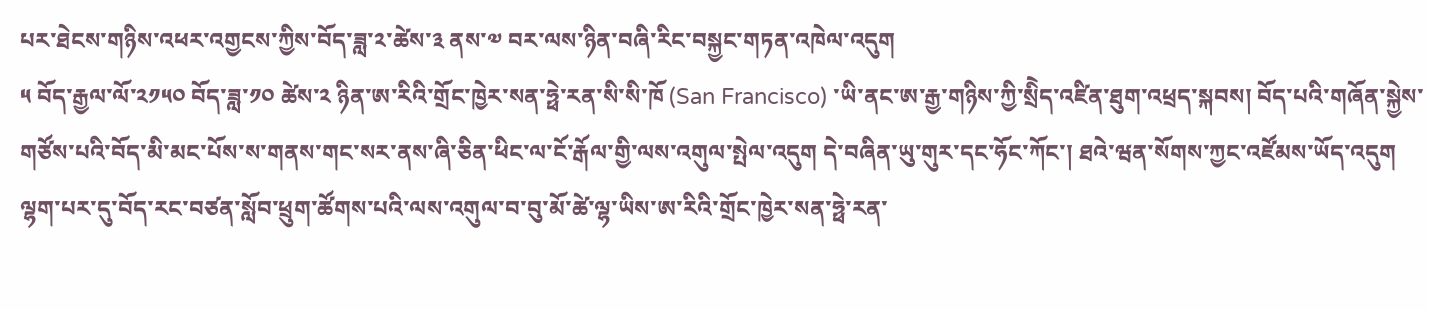པར་ཐེངས་གཉིས་འཕར་འགྱངས་ཀྱིས་བོད་ཟླ་༢་ཚེས་༣ ནས་༧ བར་ལས་ཉིན་བཞི་རིང་བསྐྱང་གཏན་འཁེལ་འདུག
༥ བོད་རྒྱལ་ལོ་༢༡༥༠ བོད་ཟླ་༡༠ ཚེས་༢ ཉིན་ཨ་རིའི་གྲོང་ཁྱེར་སན་ཧྥེ་རན་སི་སི་ཁོ (San Francisco) ་ཡི་ནང་ཨ་རྒྱ་གཉིས་ཀྱི་སྲིེད་འཛིན་ཐུག་འཕྲད་སྐབས། བོད་པའི་གཞོན་སྐྱེས་གཙོས་པའི་བོད་མི་མང་པོས་ས་གནས་གང་སར་ནས་ཞི་ཅིན་ཕིང་ལ་ངོ་རྒོལ་གྱི་ལས་འགུལ་སྤེལ་འདུག དེ་བཞིན་ཡུ་གུར་དང་ཧོང་ཀོང་། ཐའེ་ཝན་སོགས་ཀྱང་འཛོམས་ཡོད་འདུག ལྷག་པར་དུ་བོད་རང་བཙན་སློབ་ཕྲུག་ཚོགས་པའི་ལས་འགུལ་བ་བུ་མོ་ཚེ་ལྷ་ཡིས་ཨ་རིའི་གྲོང་ཁྱེར་སན་ཧྥེ་རན་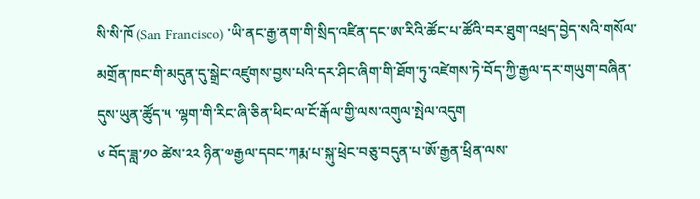སི་སི་ཁོ (San Francisco) ་ཡི་ནང་རྒྱ་ནག་གི་སྲིད་འཛིན་དང་ཨ་རིའི་ཚོང་པ་ཚོའི་བར་ཐུག་འཕྲད་བྱེད་སའི་གསོལ་མགྲོན་ཁང་གི་མདུན་དུ་སྒྲེང་འཛུགས་བྱས་པའི་དར་ཤིང་ཞིག་གི་ཐོག་ཏུ་འཛེགས་ཏེ་བོད་ཀྱི་རྒྱལ་དར་གཡུག་བཞིན་དུས་ཡུན་ཚོུད་༥ ་ལྷག་གི་རིང་ཞི་ཅིན་ཕིང་ལ་ངོ་རྒོལ་གྱི་ལས་འགུལ་སྤེལ་འདུག
༦ བོད་ཟླ་༡༠ ཚེས་༢༢ ཉིན་༧རྒྱལ་དབང་ཀརྨ་པ་སྐུ་ཕྲེང་བཅུ་བདུན་པ་ཨོ་རྒྱན་ཕྲིན་ལས་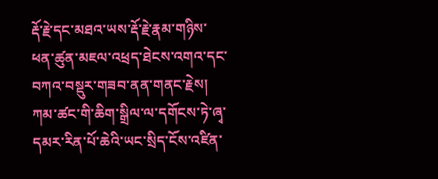རྡོ་རྗེ་དང་མཐའ་ཡས་རྡོ་རྗེ་རྣམ་གཉིས་ཕན་ཚུན་མཇལ་འཕྲད་ཐེངས་འགའ་དང་བཀའ་བསྡུར་གཟབ་ནན་གནང་རྗེས། ཀམ་ཚང་གི་ཆིག་སྒྲིལ་ལ་དགོངས་ཏེ་ཞྭ་དམར་རིན་པོ་ཆེའི་ཡང་སྲིད་ངོས་འཛིན་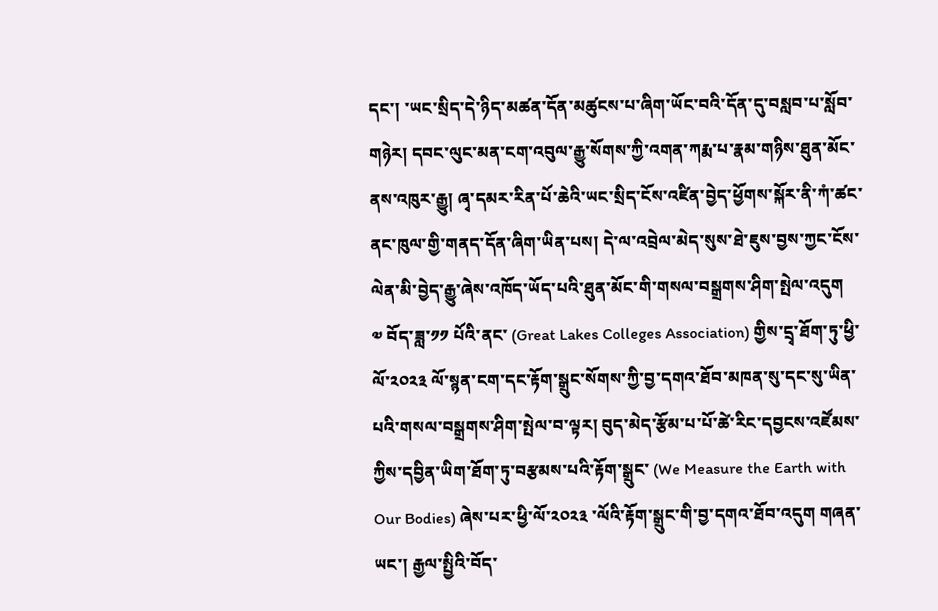དང་། ་ཡང་སྲིད་དེ་ཉིད་མཚན་དོན་མཚུངས་པ་ཞིག་ཡོང་བའི་དོན་དུ་བསླབ་པ་སློབ་གཉེར། དབང་ལུང་མན་ངག་འབུལ་རྒྱུ་སོགས་ཀྱི་འགན་ཀརྨ་པ་རྣམ་གཉིས་ཐུན་མོང་ནས་འཁུར་རྒྱུ། ཞྭ་དམར་རིན་པོ་ཆེའི་ཡང་སྲིད་ངོས་འཛིན་བྱེད་ཕྱོགས་སྐོར་ནི་ཀཾ་ཚང་ནང་ཁུལ་གྱི་གནད་དོན་ཞིག་ཡིན་པས། དེ་ལ་འབྲེལ་མེད་སུས་ཐེ་ཇུས་བྱས་ཀྱང་ངོས་ལེན་མི་བྱེད་རྒྱུ་ཞེས་འཁོད་ཡོད་པའི་ཐུན་མོང་གི་གསལ་བསྒྲགས་ཤིག་སྤེལ་འདུག
༧ བོད་ཟླ་༡༡ པོའི་ནང་ (Great Lakes Colleges Association) གྱིས་དྲྭ་ཐོག་ཏུ་ཕྱི་ལོ་༢༠༢༣ ལོ་སྙན་ངག་དང་རྟོག་སྒྲུང་སོགས་ཀྱི་བྱ་དགའ་ཐོབ་མཁན་སུ་དང་སུ་ཡིན་པའི་གསལ་བསྒྲགས་ཤིག་སྤེལ་བ་ལྟར། བུད་མེད་རྩོམ་པ་པོ་ཚེ་རིང་དབྱངས་འཛོམས་ཀྱིས་དབྱིན་ཡིག་ཐོག་ཏུ་བརྩམས་པའི་རྟོག་སྒྲུང་ (We Measure the Earth with Our Bodies) ཞེས་པར་ཕྱི་ལོ་༢༠༢༣ ་ལོའི་རྟོག་སྒྲུང་གི་བྱ་དགའ་ཐོབ་འདུག གཞན་ཡང་། རྒྱལ་སྤྱིའི་བོད་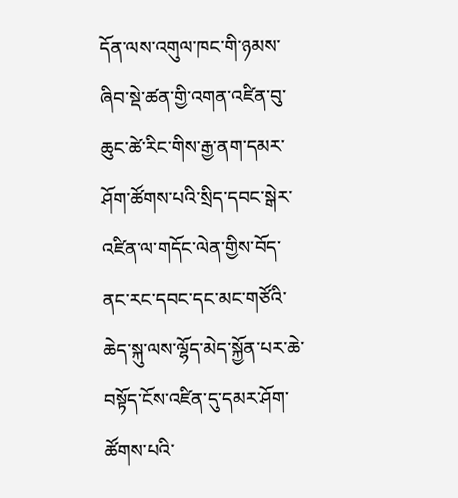དོན་ལས་འགུལ་ཁང་གི་ཉམས་ཞིབ་སྡེ་ཚན་གྱི་འགན་འཛིན་བུ་ཆུང་ཚེ་རིང་གིས་རྒྱ་ནག་དམར་ཤོག་ཚོགས་པའི་སྲིད་དབང་སྒེར་འཛིན་ལ་གདོང་ལེན་གྱིས་བོད་ནང་རང་དབང་དང་མང་གཙོའི་ཆེད་སྐུ་ལས་ལྷོད་མེད་སྐྱོན་པར་ཆེ་བསྟོད་ངོས་འཛིན་དུ་དམར་ཤོག་ཚོགས་པའི་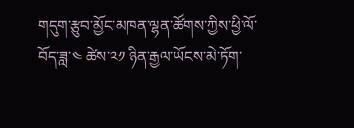གདུག་རྩུབ་མྱོང་མཁན་ལྷན་ཚོགས་ཀྱིས་ཕྱི་ལོ་བོད་ཟླ་༤ ཚེས་༢༡ ཉིན་རྒྱལ་ཡོངས་མེ་ཏོག་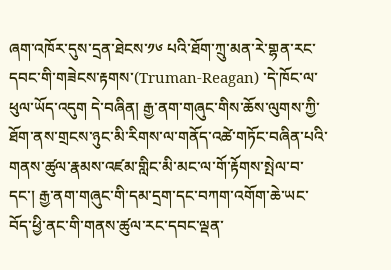ཞག་འཁོར་དུས་དྲན་ཐེངས་༡༦ པའི་ཐོག་ཀྲུ་མན་རེ་གྷན་རང་དབང་གི་གཟེངས་རྟགས་(Truman-Reagan) ་དེ་ཁོང་ལ་ཕུལ་ཡོད་འདུག དེ་བཞིན། རྒྱ་ནག་གཞུང་གིས་ཆོས་ལུགས་ཀྱི་ཐོག་ནས་གྲངས་ཉུང་མི་རིགས་ལ་གནོད་འཚེ་གཏོང་བཞིན་པའི་གནས་ཚུལ་རྣམས་འཛམ་གླིང་མི་མང་ལ་གོ་རྟོགས་སྤེལ་བ་དང་། རྒྱ་ནག་གཞུང་གི་དམ་དྲག་དང་བཀག་འགོག་ཆེ་ཡང་བོད་ཕྱི་ནང་གི་གནས་ཚུལ་རང་དབང་ལྡན་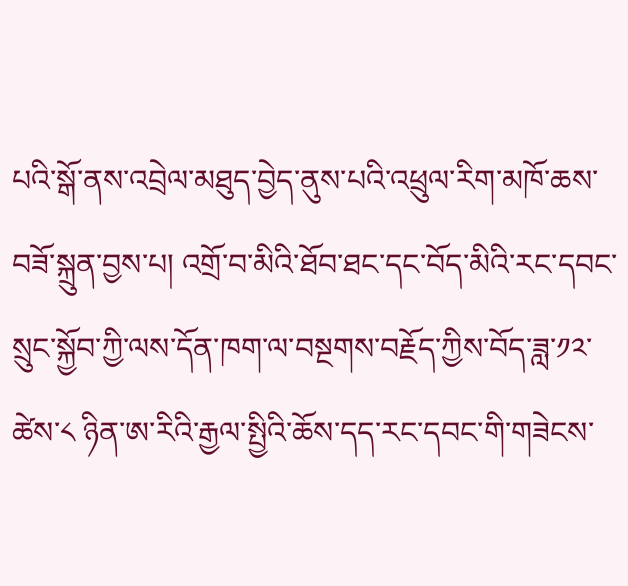པའི་སྒོ་ནས་འབྲེལ་མཐུད་བྱེད་ནུས་པའི་འཕྲུལ་རིག་མཁོ་ཆས་བཟོ་སྐྲུན་བྱས་པ། འགྲོ་བ་མིའི་ཐོབ་ཐང་དང་བོད་མིའི་རང་དབང་སྲུང་སྐྱོབ་ཀྱི་ལས་དོན་ཁག་ལ་བསྔགས་བརྗོད་ཀྱིས་བོད་ཟླ་༡༢་ཚེས་༨ ཉིན་ཨ་རིའི་རྒྱལ་སྤྱིའི་ཆོས་དད་རང་དབང་གི་གཟེངས་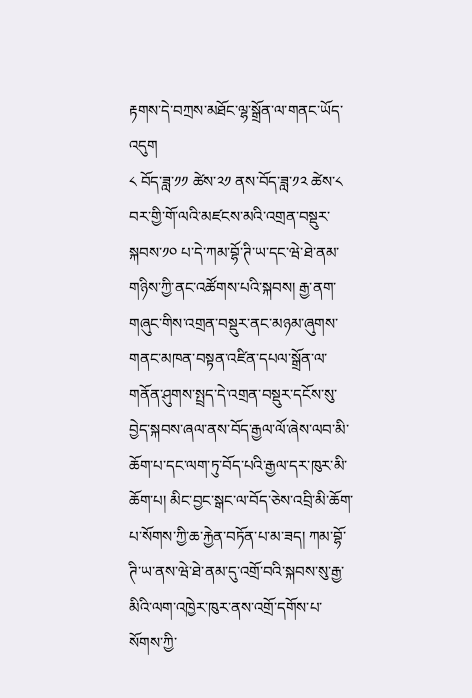རྟགས་དེ་བཀྲས་མཐོང་ལྷ་སྒྲོན་ལ་གནང་ཡོད་འདུག
༨ བོད་ཟླ་༡༡ ཚེས་༢༡ ནས་བོད་ཟླ་༡༢ ཚེས་༨ བར་གྱི་གོ་ལའི་མཛངས་མའི་འགྲན་བསྡུར་སྐབས་༡༠ པ་དེ་ཀམ་བྷོ་ཊི་ཡ་དང་ཝེ་ཐེ་ནམ་གཉིས་ཀྱི་ནང་འཚོགས་པའི་སྐབས། རྒྱ་ནག་གཞུང་གིས་འགྲན་བསྡུར་ནང་མཉམ་ཞུགས་གནང་མཁན་བསྟན་འཛིན་དཔལ་སྒྲོན་ལ་གནོན་ཤུགས་སྤྲད་དེ་འགྲན་བསྡུར་དངོས་སུ་བྱེད་སྐབས་ཞལ་ནས་བོད་རྒྱལ་ལོ་ཞེས་ལབ་མི་ཆོག་པ་དང་ལག་ཏུ་བོད་པའི་རྒྱལ་དར་ཁུར་མི་ཆོག་པ། མིང་བྱང་སྒང་ལ་བོད་ཅེས་འབྲི་མི་ཆོག་པ་སོགས་ཀྱི་ཆ་རྐྱེན་བཏོན་པ་མ་ཟད། ཀམ་བྷོ་ཊི་ཡ་ནས་ཝེ་ཐེ་ནམ་དུ་འགྲོ་བའི་སྐབས་སུ་རྒྱ་མིའི་ལག་འཁྱེར་ཁུར་ནས་འགྲོ་དགོས་པ་སོགས་ཀྱི་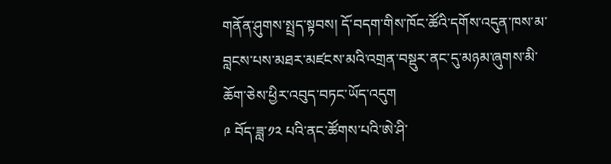གནོན་ཤུགས་སྤྲད་སྟབས། དོ་བདག་གིས་ཁོང་ཚོའི་དགོས་འདུན་ཁས་མ་བླངས་པས་མཐར་མཛངས་མའི་འགྲན་བསྡུར་ནང་དུ་མཉམ་ཞུགས་མི་ཆོག་ཅེས་ཕྱིར་འབུད་བཏང་ཡོད་འདུག
༩ བོད་ཟླ་༡༢ པའི་ནང་ཚོགས་པའི་ཨེ་ཤི་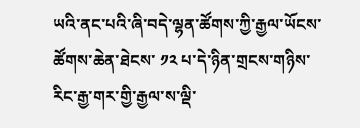ཡའི་ནང་པའི་ཞི་བདེ་ལྷན་ཚོགས་ཀྱི་རྒྱལ་ཡོངས་ཚོགས་ཆེན་ཐེངས་ ༡༢ པ་དེ་ཉིན་གྲངས་གཉིས་རིང་རྒྱ་གར་གྱི་རྒྱལ་ས་ལྡི་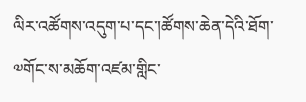ལིར་འཚོགས་འདུག་པ་དང་།ཚོགས་ཆེན་དེའི་ཐོག་༧གོང་ས་མཆོག་འཛམ་གླིང་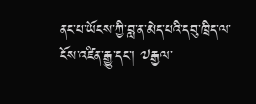ནང་པ་ཡོངས་ཀྱི་བླ་ན་མེད་པའི་དབུ་ཁྲིད་ལ་ངོས་འཛིན་རྒྱུ་དང་། ༧རྒྱལ་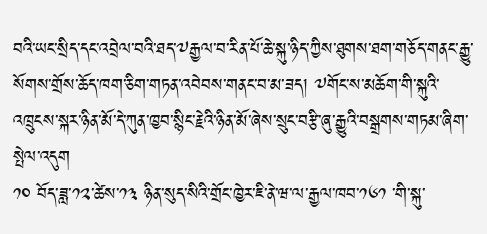བའི་ཡང་སྲིད་དང་འབྲེལ་བའི་ཐད་༧རྒྱལ་བ་རིན་པོ་ཆེ་སྐུ་ཉིད་ཀྱིས་ཐུགས་ཐག་གཅོད་གནང་རྒྱུ་སོགས་གྲོས་ཆོད་ཁག་ཅིག་གཏན་འབེབས་གནང་བ་མ་ཟད། ༧གོང་ས་མཆོག་གི་སྐུའི་འཁྲུངས་སྐར་ཉིན་མོ་དེ་ཀུན་ཁྱབ་སྙིང་རྗེའི་ཉིན་མོ་ཞེས་སྲུང་བརྩི་ཞུ་རྒྱུའི་བསྒྲགས་གཏམ་ཞིག་སྤེལ་འདུག
༡༠ བོད་ཟླ་༡༢་ཚེས་༡༣ ཉིན་སུད་སིའི་གྲོང་ཁྱེར་ཇི་ནེ་ཝ་ལ་རྒྱལ་ཁབ་༡༦༡ ་གི་སྐུ་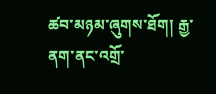ཚབ་མཉམ་ཞུགས་ཐོག། རྒྱ་ནག་ནང་འགྲོ་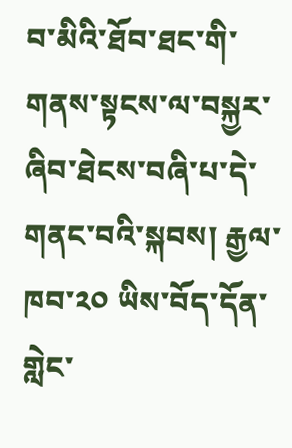བ་མིའི་ཐོབ་ཐང་གི་གནས་སྟངས་ལ་བསྐྱར་ཞིབ་ཐེངས་བཞི་པ་དེ་གནང་བའི་སྐབས། རྒྱལ་ཁབ་༢༠ ཡིས་བོད་དོན་གླེང་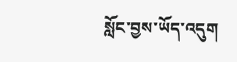སློང་བྱས་ཡོད་འདུག